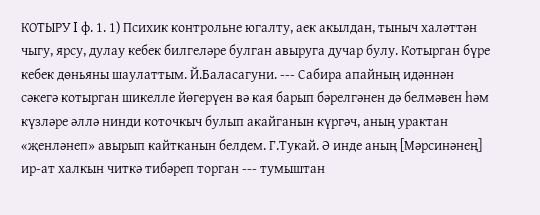КОТЫРУ I ф. 1. 1) Психик контрольне югалту, аек акылдан, тыныч халәттән чыгу, ярсу, дулау кебек билгеләре булган авыруга дучар булу. Котырган бүре кебек дөньяны шаулаттым. Й.Баласагуни. --- Сабира апайның идәннән сәкегә котырган шикелле йөгерүен вә кая барып бәрелгәнен дә белмәвен һәм күзләре әллә нинди коточкыч булып акайганын күргәч, аның урактан «җенләнеп» авырып кайтканын белдем. Г.Тукай. Ә инде аның [Мәрсинәнең] ир-ат халкын читкә тибәреп торган --- тумыштан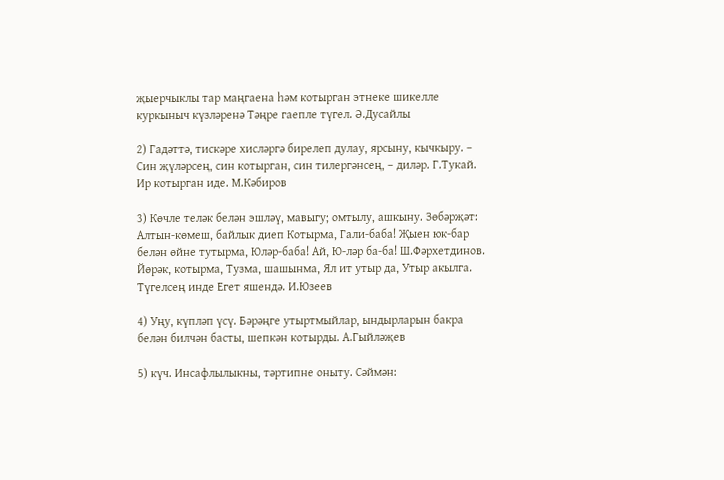җыерчыклы тар маңгаена һәм котырган этнеке шикелле куркыныч күзләренә Тәңре гаепле түгел. Ә.Дусайлы

2) Гадәттә, тискәре хисләргә бирелеп дулау, ярсыну, кычкыру. – Син җүләрсең, син котырган, син тилергәнсең, – диләр. Г.Тукай. Ир котырган иде. М.Кәбиров

3) Көчле теләк белән эшләү, мавыгу; омтылу, ашкыну. Зөбәрҗәт: Алтын-көмеш, байлык диеп Котырма, Гали-баба! Җыен юк-бар белән өйне тутырма, Юләр-баба! Ай, Ю-ләр ба-ба! Ш.Фәрхетдинов. Йөрәк, котырма, Тузма, шашынма, Ял ит утыр да, Утыр акылга. Түгелсең инде Егет яшендә. И.Юзеев

4) Уңу, күпләп үсү. Бәрәңге утыртмыйлар, ындырларын бакра белән билчән басты, шепкән котырды. А.Гыйләҗев

5) күч. Инсафлылыкны, тәртипне оныту. Сәймән: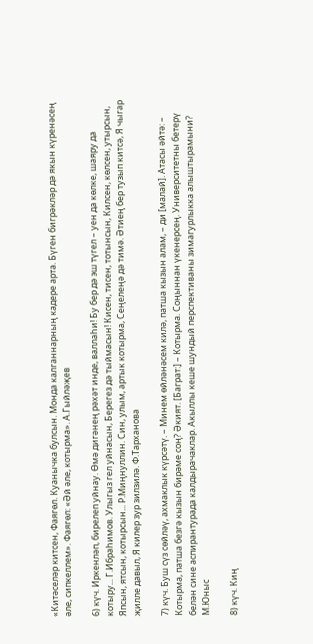«Китәселәр китсен, Фаягөл. Куанычка булсын. Монда калганнарның кадере арта. Бүген бигрәкләр дә якын күренәсең әле, сипкеллем». Фаягөл: «Әй әле, котырма». А.Гыйләҗев

6) күч. Иркенләп, бирелеп уйнау. Өмә дигәнең рәхәт инде, валлаһи! Бу бер дә эш түгел – уен да көлке, шаяру да котыру... Г.Ибраһимов. Улыгыз гел уйнасын, Берегез дә тыймасын! Кисен, тисен, тотынсын, Килсен, көлсен, утырсын, Япсын, ятсын, котырсын... Р.Миңнуллин. Син, улым, артык котырма, Сеңелеңә дә тимә. Әтиең бер тузып китсә, Я чыгар җилле давыл, Я килер зур зилзилә. Ф.Тарханова

7) күч. Буш сүз сөйләү, ахмаклык күрсәтү. – Минем өйләнәсем килә, патша кызын алам, – ди [малай]. Атасы әйтә: – Котырма, патша безгә кызын бирәме соң? Әкият. [Баграт:] – Котырма. Соңыннан үкенерсең. Университетны бетерү белән сине аспирантурада калдырачаклар. Акыллы кеше шундый перспективаны зимагурлыкка алыштырамыни? М.Юныс

8) күч. Киң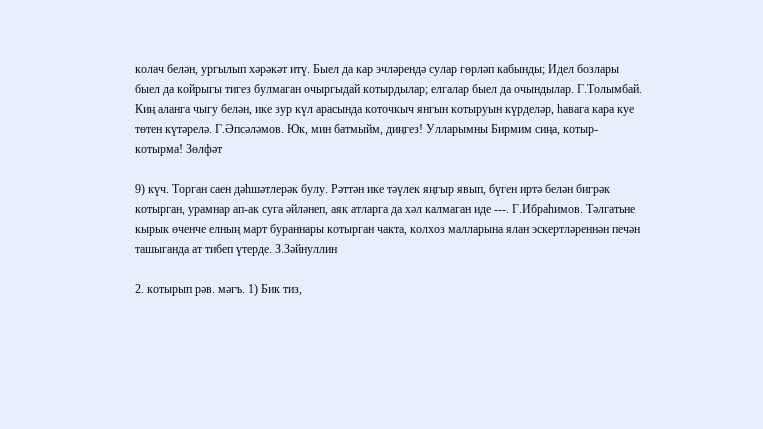колач белән, ургылып хәрәкәт итү. Быел да кар эчләрендә сулар гөрләп кабынды; Идел бозлары быел да койрыгы тигез булмаган очыргыдай котырдылар; елгалар быел да очындылар. Г.Толымбай. Киң аланга чыгу белән, ике зур күл арасында коточкыч янгын котыруын күрделәр, һавага кара куе төтен күтәрелә. Г.Әпсәләмов. Юк, мин батмыйм, диңгез! Улларымны Бирмим сиңа, котыр-котырма! Зөлфәт

9) күч. Торган саен дәһшәтлерәк булу. Рәттән ике тәүлек яңгыр явып, бүген иртә белән бигрәк котырган, урамнар ап-ак суга әйләнеп, аяк атларга да хәл калмаган иде ---. Г.Ибраһимов. Тәлгатьне кырык өченче елның март бураннары котырган чакта, колхоз малларына ялан эскертләреннән печән ташыганда ат тибеп үтерде. З.Зәйнуллин

2. котырып рәв. мәгъ. 1) Бик тиз,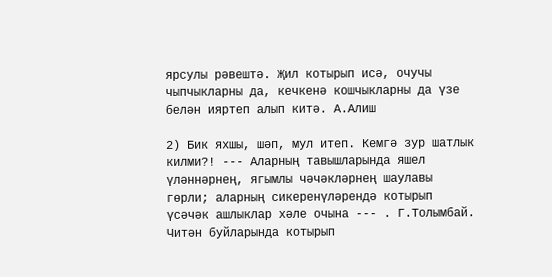ярсулы рәвештә. Җил котырып исә, очучы чыпчыкларны да, кечкенә кошчыкларны да үзе белән ияртеп алып китә. А.Алиш

2) Бик яхшы, шәп, мул итеп. Кемгә зур шатлык килми?! --- Аларның тавышларында яшел үләннәрнең, ягымлы чәчәкләрнең шаулавы гөрли; аларның сикеренүләрендә котырып үсәчәк ашлыклар хәле очына --- . Г.Толымбай. Читән буйларында котырып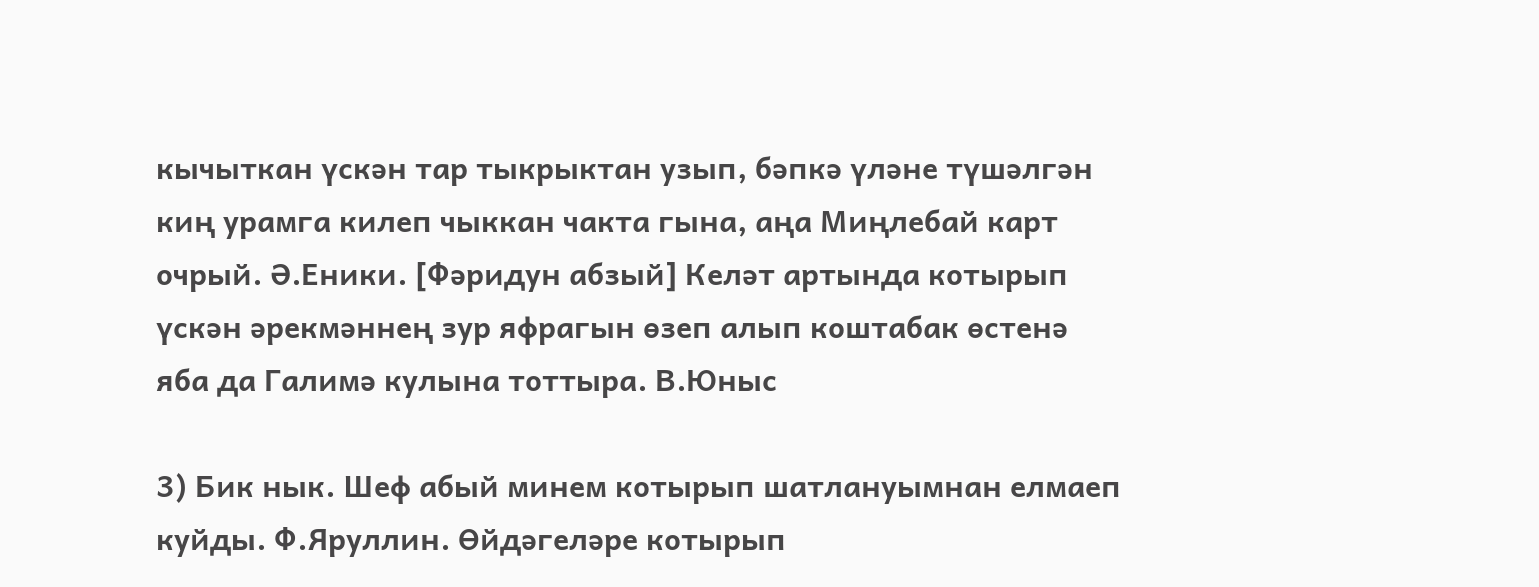кычыткан үскән тар тыкрыктан узып, бәпкә үләне түшәлгән киң урамга килеп чыккан чакта гына, аңа Миңлебай карт очрый. Ә.Еники. [Фәридун абзый] Келәт артында котырып үскән әрекмәннең зур яфрагын өзеп алып коштабак өстенә яба да Галимә кулына тоттыра. В.Юныс

3) Бик нык. Шеф абый минем котырып шатлануымнан елмаеп куйды. Ф.Яруллин. Өйдәгеләре котырып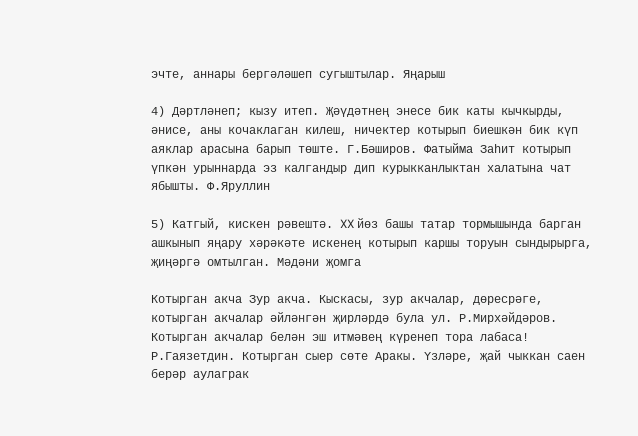эчте, аннары бергәләшеп сугыштылар. Яңарыш

4) Дәртләнеп; кызу итеп. Җәүдәтнең энесе бик каты кычкырды, әнисе, аны кочаклаган килеш, ничектер котырып биешкән бик күп аяклар арасына барып төште. Г.Бәширов. Фатыйма Заһит котырып үпкән урыннарда эз калгандыр дип курыкканлыктан халатына чат ябышты. Ф.Яруллин

5) Катгый, кискен рәвештә. XX йөз башы татар тормышында барган ашкынып яңару хәрәкәте искенең котырып каршы торуын сындырырга, җиңәргә омтылган. Мәдәни җомга

Котырган акча Зур акча. Кыскасы, зур акчалар, дөресрәге, котырган акчалар әйләнгән җирләрдә була ул. Р.Мирхәйдәров. Котырган акчалар белән эш итмәвең күренеп тора лабаса! Р.Гаязетдин. Котырган сыер сөте Аракы. Үзләре, җай чыккан саен берәр аулаграк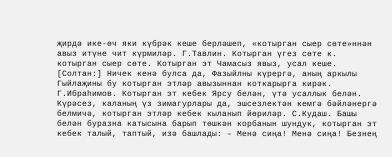җирдә ике-өч яки күбрәк кеше берләшеп, «котырган сыер сөте»ннән авыз итүне чит күрмиләр. Г.Тавлин. Котырган үгез сөте к. котырган сыер сөте. Котырган эт Чамасыз явыз, усал кеше. [Солтан:] Ничек кенә булса да, Фазыйлны күрергә, аның аркылы Гыйлаҗины бу котырган этләр авызыннан коткарырга кирәк. Г.Ибраһимов. Котырган эт кебек Ярсу белән, үтә усаллык белән. Күрәсез, каланың үз зимагурлары да, эшсезлектән кемгә бәйләнергә белмичә, котырган этләр кебек кыланып йөриләр. С.Кудаш. Башы белән буразна катысына барып төшкән корбанын шундук, котырган эт кебек талый, таптый, изә башлады: – Менә сиңа! Менә сиңа! Безнең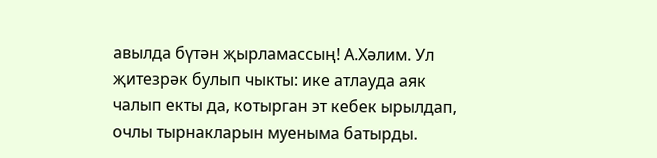авылда бүтән җырламассың! А.Хәлим. Ул җитезрәк булып чыкты: ике атлауда аяк чалып екты да, котырган эт кебек ырылдап, очлы тырнакларын муеныма батырды.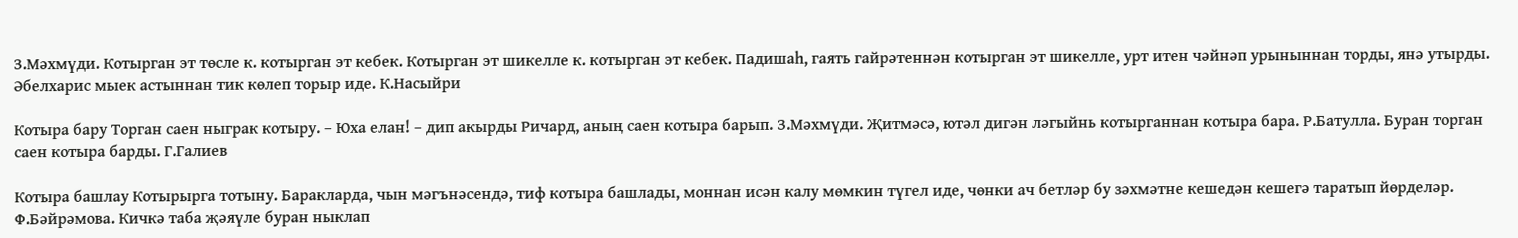З.Мәхмүди. Котырган эт төсле к. котырган эт кебек. Котырган эт шикелле к. котырган эт кебек. Падишаһ, гаять гайрәтеннән котырган эт шикелле, урт итен чәйнәп урыныннан торды, янә утырды. Әбелхарис мыек астыннан тик көлеп торыр иде. К.Насыйри

Котыра бару Торган саен ныграк котыру. – Юха елан! – дип акырды Ричард, аның саен котыра барып. З.Мәхмүди. Җитмәсә, ютәл дигән ләгыйнь котырганнан котыра бара. Р.Батулла. Буран торган саен котыра барды. Г.Галиев

Котыра башлау Котырырга тотыну. Баракларда, чын мәгънәсендә, тиф котыра башлады, моннан исән калу мөмкин түгел иде, чөнки ач бетләр бу зәхмәтне кешедән кешегә таратып йөрделәр. Ф.Бәйрәмова. Кичкә таба җәяүле буран ныклап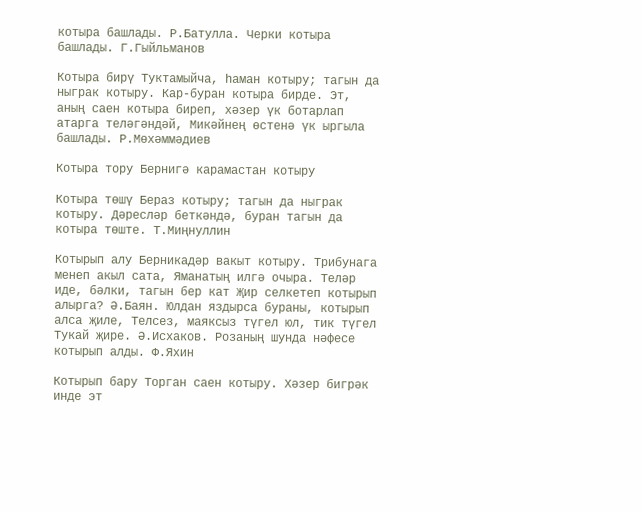котыра башлады. Р.Батулла. Черки котыра башлады. Г.Гыйльманов

Котыра бирү Туктамыйча, һаман котыру; тагын да ныграк котыру. Кар-буран котыра бирде. Эт, аның саен котыра биреп, хәзер үк ботарлап атарга теләгәндәй, Микәйнең өстенә үк ыргыла башлады. Р.Мөхәммәдиев

Котыра тору Бернигә карамастан котыру

Котыра төшү Бераз котыру; тагын да ныграк котыру. Дәресләр беткәндә, буран тагын да котыра төште. Т.Миңнуллин

Котырып алу Берникадәр вакыт котыру. Трибунага менеп акыл сата, Яманатың илгә очыра. Теләр иде, бәлки, тагын бер кат Җир селкетеп котырып алырга? Ә.Баян. Юлдан яздырса бураны, котырып алса җиле, Телсез, маяксыз түгел юл, тик түгел Тукай җире. Ә.Исхаков. Розаның шунда нәфесе котырып алды. Ф.Яхин

Котырып бару Торган саен котыру. Хәзер бигрәк инде эт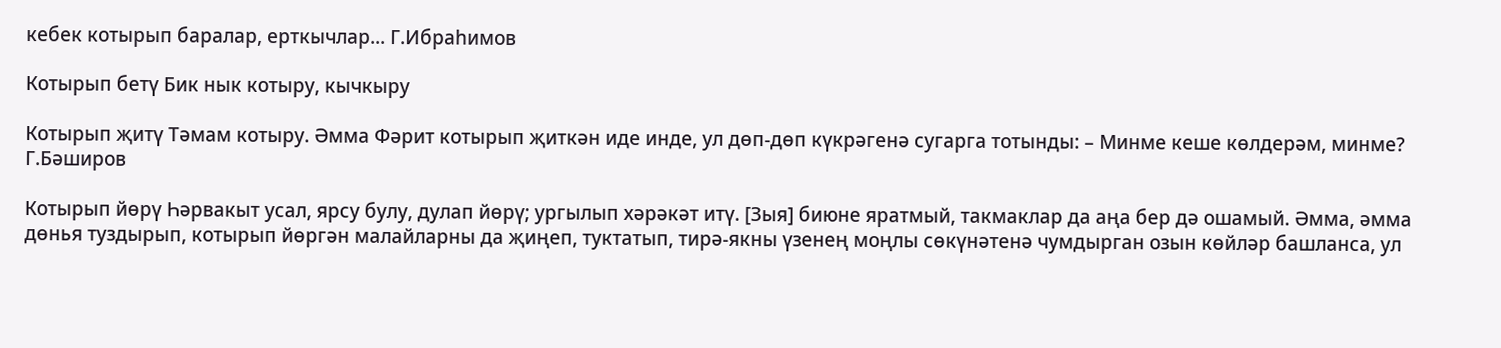кебек котырып баралар, ерткычлар... Г.Ибраһимов

Котырып бетү Бик нык котыру, кычкыру

Котырып җитү Тәмам котыру. Әмма Фәрит котырып җиткән иде инде, ул дөп-дөп күкрәгенә сугарга тотынды: – Минме кеше көлдерәм, минме? Г.Бәширов

Котырып йөрү Һәрвакыт усал, ярсу булу, дулап йөрү; ургылып хәрәкәт итү. [Зыя] биюне яратмый, такмаклар да аңа бер дә ошамый. Әмма, әмма дөнья туздырып, котырып йөргән малайларны да җиңеп, туктатып, тирә-якны үзенең моңлы сөкүнәтенә чумдырган озын көйләр башланса, ул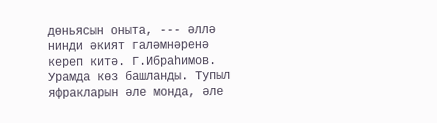дөньясын оныта, --- әллә нинди әкият галәмнәренә кереп китә. Г.Ибраһимов. Урамда көз башланды. Тупыл яфракларын әле монда, әле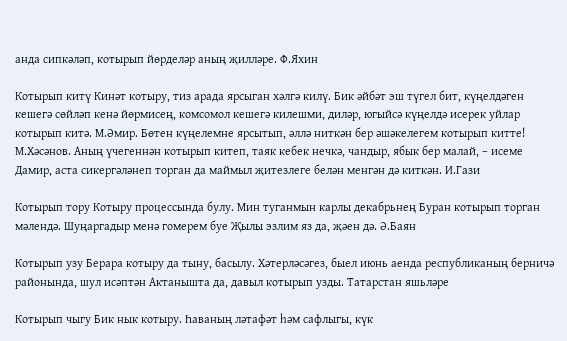анда сипкәләп, котырып йөрделәр аның җилләре. Ф.Яхин

Котырып китү Кинәт котыру, тиз арада ярсыган хәлгә килү. Бик әйбәт эш түгел бит, күңелдәген кешегә сөйләп кенә йөрмисең, комсомол кешегә килешми, диләр, югыйсә күңелдә исерек уйлар котырып китә. М.Әмир. Бөтен күңелемне ярсытып, әллә ниткән бер әшәкелегем котырып китте! М.Хәсәнов. Аның үчегеннән котырып китеп, таяк кебек нечкә, чандыр, ябык бер малай, – исеме Дамир, аста сикергәләнеп торган да маймыл җитезлеге белән менгән дә киткән. И.Гази

Котырып тору Котыру процессында булу. Мин туганмын карлы декабрьнең Буран котырып торган мәлендә. Шуңаргадыр менә гомерем буе Җылы эзлим яз да, җәен дә. Ә.Баян

Котырып узу Берара котыру да тыну, басылу. Хәтерләсәгез, быел июнь аенда республиканың берничә районында, шул исәптән Актанышта да, давыл котырып узды. Татарстан яшьләре

Котырып чыгу Бик нык котыру. Һаваның ләтафәт һәм сафлыгы, күк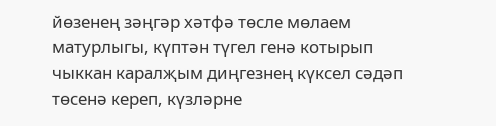йөзенең зәңгәр хәтфә төсле мөлаем матурлыгы, күптән түгел генә котырып чыккан каралҗым диңгезнең күксел сәдәп төсенә кереп, күзләрне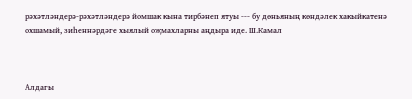рәхәтләндерә-рәхәтләндерә йомшак кына тирбәнеп ятуы --- бу дөньяның көндәлек хакыйкатенә охшамый, зиһеннәрдәге хыялый оҗмахларны аңдыра иде. Ш.Камал



Алдагы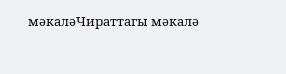мәкаләЧираттагы мәкалә